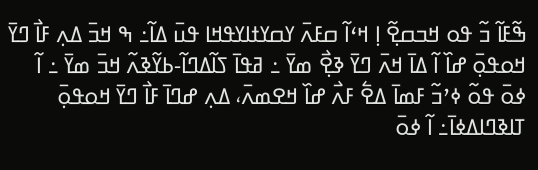ߒ߬ߓߊ߬ ߏ߬ ߟߋ ߞߏߛߐ߲߬ ߊ߲ ߞߵߊ߬ ߛߓߍ߫ ߌߛߌߙߊߌߟߞߊ ߟߎ߫ ߡߊ߬߸ ߒ ߞߏ߫ ߡߍ߲ ߓߊ߯ ߣߌ߫ ߞߋߟߋ߲߫ ߝߊ߰ ߊ߬ ߡߊ߫ ߞߍ߫ ߣߌ߫ ߢߐ߲߯ ߘߌ߫ ߸ ߥߟߊ߫ ߖߊ߬ߡߣߊ߬-ߕߌ߬ߢߍ߬ ߞߏ߫ ߘߌ߫ ߸ ߊ߬ ߦߋ߫ ߟߋ߬ ߦߴߏ߬ ߓߘߊ߫ ߡߐ߱ ߓߍ߯ ߝߊ߰ ߞߐߘߍ߫، ߡߍ߲ ߝߣߊ߫ ߓߊ߯ ߣߌ߫ ߞߋߟߋ߲߫ ߠߊߢߣߊߡߦߊ߫߸ ߊ߬ ߦߋ߫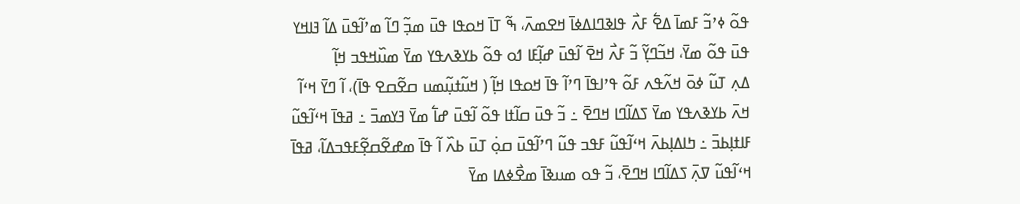ߟߋ߬ ߦߴߏ߬ ߓߘߊ߫ ߡߐ߱ ߓߍ߯ ߟߊߢߣߊߡߦߊ߫ ߞߐߘߍ߫، ߒ߬ ߠߊ߫ ߞߋߟߊ ߟߎ߫ ߘߏ߲߬ ߣߊ߬ ߘߴߊ߬ߟߎ߫ ߡߊ߬ ߔߊߞߌ ߟߎ߫ ߟߋ߬ ߘߌ߫، ߞߏ߬ߣߌ߲߬ ߏ߬ ߓߍ߯ ߞߐ߫ ߊ߬ߟߎ߫ ߝߊ߲߬ߓߊ ߗߋ ߟߋ߬ ߕߌߢߍߟߌ ߘߌ߫ ߘߎ߰ߞߟߏ ߞߊ߲߬
ߡߍ߲ ߠߎ߬ ߦߋ߫ ߞߍ߬ߟߍ ߓߋ߬ ߟߴߊߟߊ߫ ߣߴߊ߬ ߟߊ߫ ߞߋߟߊ ߞߊ߲߬ ( ߞߎ߬ߙߎ߲߬ߘߎ ߛߐ߬ߛߐ ߟߊ߫)، ߊ߬ ߣߌ߫ ߞߵߊ߬ ߞߍ߫ ߕߌߢߍߟߌ ߘߌ߫ ߖߡߊ߬ߣߊ ߞߣߐ߫ ߸ ߏ߬ ߟߎ߫ ߛߊ߬ߙߊ ߟߋ߬ ߊ߬ߟߎ߫ ߝߊ߱ ߘߌ߫ ߔߌߘߏ߫ ߸ ߥߟߊ߫ ߞߵߊ߬ߟߎ߬ ߓߊߙߊ߲ߕߏ߫ ߸ ߤߊߡߊ߲ߕߍ߫ ߞߵߊ߬ߟߎ߬ ߓߟߏ ߟߎ߬ ߣߴߊ߬ߟߎ߫ ߛߋ߲߭ ߠߎ߫ ߕߍ߰ ߊ߬ ߟߊ߫ ߘߝߐ߬ߛߐ߲߬ߓߟߏߡߊ߬، ߥߟߊ߫ ߞߵߊ߬ߟߎ߬ ߜߍ߲߫ ߖߡߊ߬ߣߊ ߞߣߐ߫، ߏ߬ ߟߋ ߘߎߢߊ߫ ߘߐ߯ߦߡߊ ߘߌ߫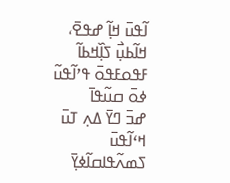ߊ߬ߟߎ߫ ߞߊ߲߬ ߝߟߐ߫، ߞߊ߬ߕߎ߲߯ ߖߊ߲߰ߞߕߊ߬ ߓߟߋߓߟߋ߫ ߟߴߊ߬ߟߎ߬ ߦߋ߫ ߛߎ߬ߟߊ߫
ߝߏ߫ ߣߌ߫ ߡߍ߲ ߠߎ߫ ߞߵߊ߬ߟߎ߫ ߖߘߍ߬ߟߊߛߊ߬ߦߌ߲߫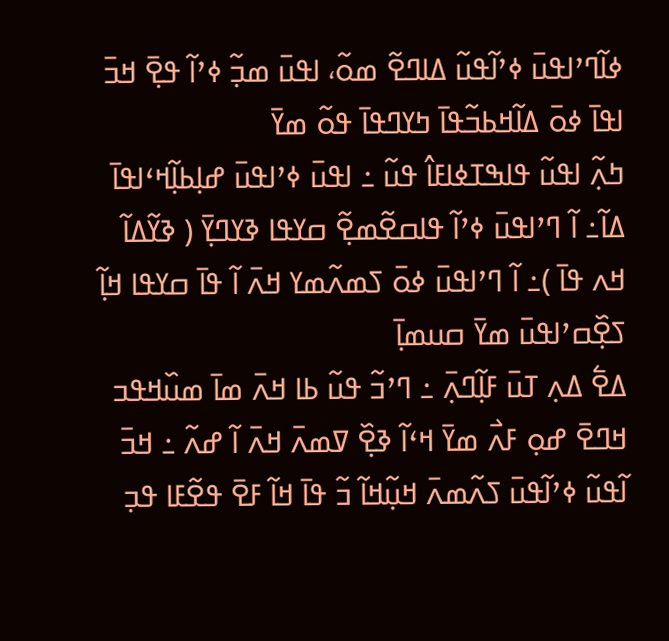ߦߊ߬ߣߴߊߟߎ߫ ߦߴߊ߬ߟߎ߬ ߡߊߣߐ߬ ߘߋ߬، ߊߟߎ߫ ߘߏ߲߬ ߦߴߊ߬ ߟߐ߲߫ ߞߏ߫ ߊߟߊ߫ ߦߋ߫ ߡߊ߬ߞߕߏ߬ߟߊ߫ ߤߌߣߟߊ߫ ߟߋ߬ ߘߌ߫
ߤߍ߲߬ ߊߟߎ߬ ߟߊߒߠߦߊߓߊ߮ ߟߎ߬ ߸ ߊߟߎ߫ ߦߴߊߟߎ߫ ߝߊ߲ߕߊ߲߬ߞߵߊߟߊ߫ ߡߊ߬߸ ߊ߬ ߣߴߊߟߎ߫ ߦߴߊ߬ ߟߊߛߐ߬ߘߐ߲߬ ߛߌߟߊ ߢߌߣߌ߲߫ ( ߢߌ߬ߡߊ߬ ߞߍ ߟߊ߫ )߸ ߊ߬ ߣߴߊߟߎ߫ ߦߋ߫ ߖߘߍ߬ߘߌ ߞߍ߫ ߊ߬ ߟߊ߫ ߛߌߟߊ ߞߊ߲߬ ߖߐ߲߰ߛߴߊߟߎ߫ ߘߌ߫ ߛߎߘߊ߲߫
ߡߐ߱ ߡߍ߲ ߠߎ߫ ߓߊ߲߬ߣߍ߲߫ ߸ ߣߴߏ߬ ߟߎ߬ ߕߊ ߞߍ߫ ߘߊ߫ ߘߎ߰ߞߟߏ ߞߣߐ߫ ߝߋ߲ ߓߍ߯ ߘߌ߫ ߞߵߊ߬ ߢߐ߲߰ ߜߘߍ߫ ߞߍ߫ ߊ߬ ߝߍ߬ ߸ ߞߏ߫ ߊ߬ߟߎ߬ ߦߴߊ߬ߟߎ߫ ߖߍ߬ߘߍ߫ ߞߎ߲߬ߞߊ߬ ߏ߬ ߟߊ߫ ߞߊ߬ ߓߐ߫ ߟߐ߬ߓߊ ߟߏ߲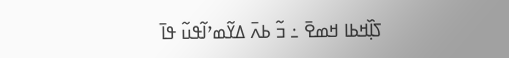ߖߊ߲߰ߞߕߊ ߞߘߐ߫ ߸ ߏ߬ ߕߍ߫ ߡߌ߬ߘߴߊ߬ߟߎ߬ ߟߊ߫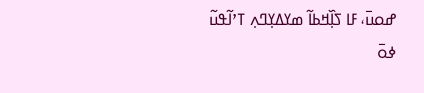ߝߋߎ߫، ߓߊ ߖߊ߲߰ߞߕߊ߬ ߘߌߡߌ߲ߣߍ߲ ߠߴߊ߬ߟߎ߬ ߦߋ߫